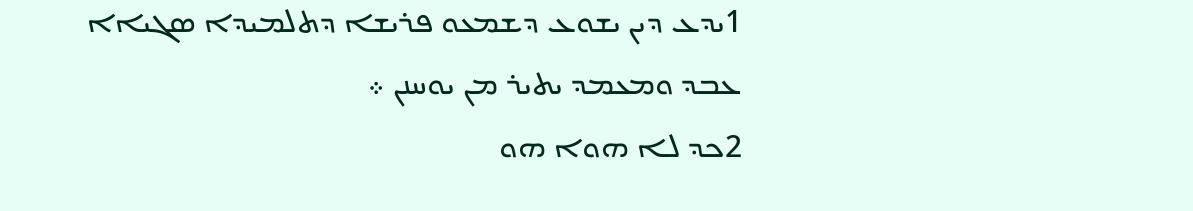1ܝܕܥ ܕܝܢ ܝܫܘܥ ܕܫܡܥܘ ܦܪܝܫܐ ܕܬܠܡܝܕܐ ܤܓܝܐܐ ܥܒܕ ܘܡܥܡܕ ܝܬܝܪ ܡܢ ܝܘܚܢܢ ܀
2ܟܕ ܠܐ ܗܘܐ ܗܘ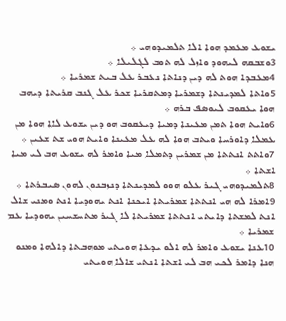ܝܫܘܥ ܡܥܡܕ ܗܘܐ ܐܠܐ ܬܠܡܝܕܘܗܝ ܀
3ܘܫܒܩܗ ܠܝܗܘܕ ܘܐܙܠ ܠܗ ܬܘܒ ܠܓܠܝܠܐ ܀
4ܡܥܒܕܐ ܗܘܬ ܠܗ ܕܝܢ ܕܢܐܬܐ ܢܥܒܪ ܥܠ ܒܝܬ ܫܡܪܝܐ ܀
5ܘܐܬܐ ܠܡܕܝܢܬܐ ܕܫܡܪܝܐ ܕܡܬܩܪܝܐ ܫܟܪ ܥܠ ܓܢܒ ܩܪܝܬܐ ܕܝܗܒ ܗܘܐ ܝܥܩܘܒ ܠܝܘܤܦ ܒܪܗ ܀
6ܘܐܝܬ ܗܘܐ ܬܡܢ ܡܥܝܢܐ ܕܡܝܐ ܕܝܥܩܘܒ ܗܘ ܕܝܢ ܝܫܘܥ ܠܐܐ ܗܘܐ ܡܢ ܥܡܠܐ ܕܐܘܪܚܐ ܘܝܬܒ ܗܘܐ ܠܗ ܥܠ ܡܥܝܢܐ ܘܐܝܬ ܗܘܝ ܫܬ ܫܥܝܢ ܀
7ܘܐܬܬ ܐܢܬܬܐ ܡܢ ܫܡܪܝܢ ܕܬܡܠܐ ܡܝܐ ܘܐܡܪ ܠܗ ܝܫܘܥ ܗܒ ܠܝ ܡܝܐ ܐܫܬܐ ܀
8ܬܠܡܝܕܘܗܝ ܓܝܪ ܥܠܘ ܗܘܘ ܠܡܕܝܢܬܐ ܕܢܙܒܢܘܢ ܠܗܘܢ ܤܝܒܪܬܐ ܀
9ܐܡܪܐ ܠܗ ܗܝ ܐܢܬܬܐ ܫܡܪܝܬܐ ܐܝܟܢܐ ܐܢܬ ܝܗܘܕܝܐ ܐܢܬ ܘܡܢܝ ܫܐܠ ܐܢܬ ܠܡܫܬܐ ܕܐܝܬܝ ܐܢܬܬܐ ܫܡܪܝܬܐ ܠܐ ܓܝܪ ܡܬܚܫܚܝܢ ܝܗܘܕܝܐ ܥܡ ܫܡܪܝܐ ܀
10ܥܢܐ ܝܫܘܥ ܘܐܡܪ ܠܗ ܐܠܘ ܝܕܥܐ ܗܘܝܬܝ ܡܘܗܒܬܐ ܕܐܠܗܐ ܘܡܢܘ ܗܢܐ ܕܐܡܪ ܠܟܝ ܗܒ ܠܝ ܐܫܬܐ ܐܢܬܝ ܫܐܠܐ ܗܘܝܬܝ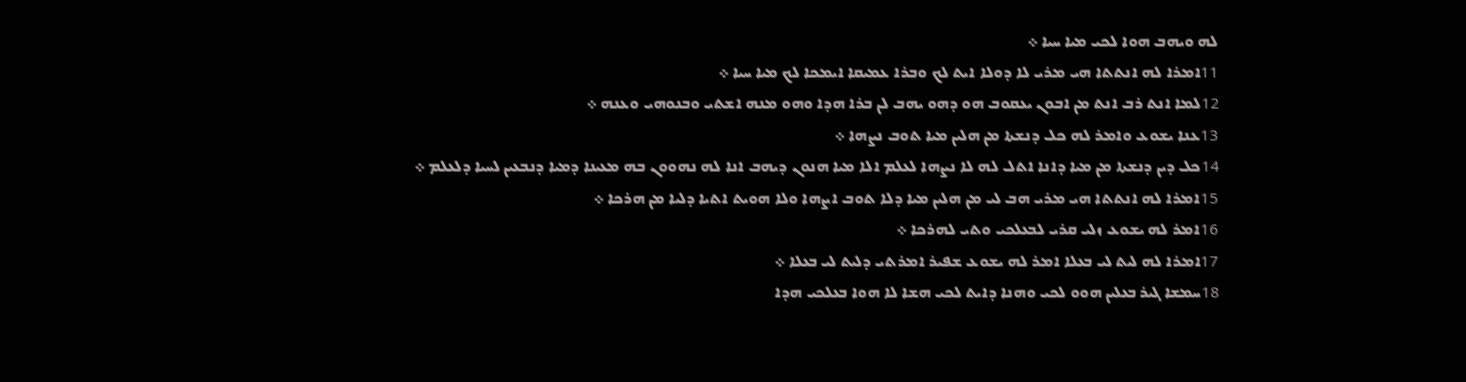ܠܗ ܘܝܗܒ ܗܘܐ ܠܟܝ ܡܝܐ ܚܝܐ ܀
11ܐܡܪܐ ܠܗ ܐܢܬܬܐ ܗܝ ܡܪܝ ܠܐ ܕܘܠܐ ܐܝܬ ܠܟ ܘܒܪܐ ܥܡܝܩܐ ܐܝܡܟܐ ܠܟ ܡܝܐ ܚܝܐ ܀
12ܠܡܐ ܐܢܬ ܪܒ ܐܢܬ ܡܢ ܐܒܘܢ ܝܥܩܘܒ ܗܘ ܕܗܘ ܝܗܒ ܠܢ ܒܪܐ ܗܕܐ ܘܗܘ ܡܢܗ ܐܫܬܝ ܘܒܢܘܗܝ ܘܥܢܗ ܀
13ܥܢܐ ܝܫܘܥ ܘܐܡܪ ܠܗ ܟܠ ܕܢܫܬܐ ܡܢ ܗܠܝܢ ܡܝܐ ܬܘܒ ܢܨܗܐ ܀
14ܟܠ ܕܝܢ ܕܢܫܬܐ ܡܢ ܡܝܐ ܕܐܢܐ ܐܬܠ ܠܗ ܠܐ ܢܨܗܐ ܠܥܠܡ ܐܠܐ ܡܝܐ ܗܢܘܢ ܕܝܗܒ ܐܢܐ ܠܗ ܢܗܘܘܢ ܒܗ ܡܥܝܢܐ ܕܡܝܐ ܕܢܒܥܝܢ ܠܚܝܐ ܕܠܥܠܡ ܀
15ܐܡܪܐ ܠܗ ܐܢܬܬܐ ܗܝ ܡܪܝ ܗܒ ܠܝ ܡܢ ܗܠܝܢ ܡܝܐ ܕܠܐ ܬܘܒ ܐܨܗܐ ܘܠܐ ܗܘܝܬ ܐܬܝܐ ܕܠܝܐ ܡܢ ܗܪܟܐ ܀
16ܐܡܪ ܠܗ ܝܫܘܥ ܙܠܝ ܩܪܝ ܠܒܥܠܟܝ ܘܬܝ ܠܗܪܟܐ ܀
17ܐܡܪܐ ܠܗ ܠܝܬ ܠܝ ܒܥܠܐ ܐܡܪ ܠܗ ܝܫܘܥ ܫܦܝܪ ܐܡܪܬܝ ܕܠܝܬ ܠܝ ܒܥܠܐ ܀
18ܚܡܫܐ ܓܝܪ ܒܥܠܝܢ ܗܘܘ ܠܟܝ ܘܗܢܐ ܕܐܝܬ ܠܟܝ ܗܫܐ ܠܐ ܗܘܐ ܒܥܠܟܝ ܗܕܐ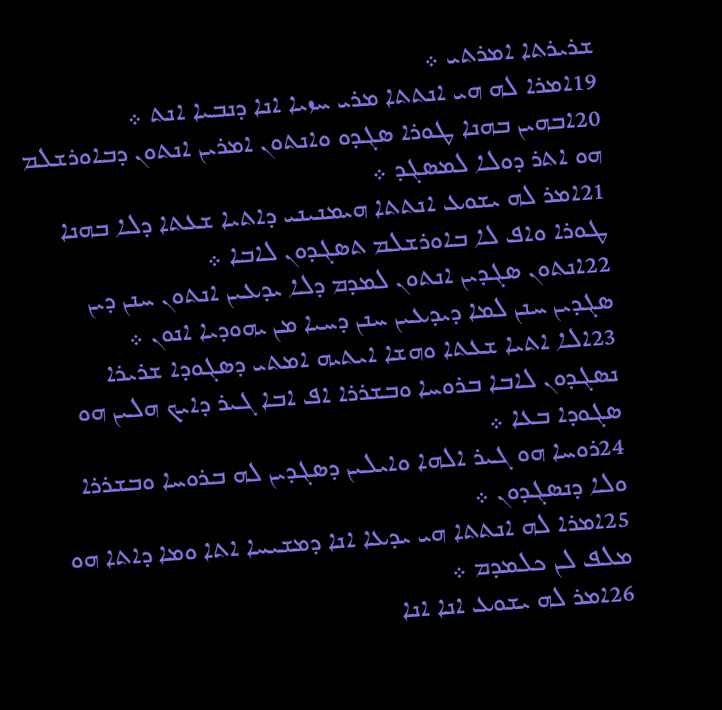ܫܪܝܪܬܐ ܐܡܪܬܝ ܀
19ܐܡܪܐ ܠܗ ܗܝ ܐܢܬܬܐ ܡܪܝ ܚܙܝܐ ܐܢܐ ܕܢܒܝܐ ܐܢܬ ܀
20ܐܒܗܝܢ ܒܗܢܐ ܛܘܪܐ ܤܓܕܘ ܘܐܢܬܘܢ ܐܡܪܝܢ ܐܢܬܘܢ ܕܒܐܘܪܫܠܡ ܗܘ ܐܬܪ ܕܘܠܐ ܠܡܤܓܕ ܀
21ܐܡܪ ܠܗ ܝܫܘܥ ܐܢܬܬܐ ܗܝܡܢܝܢܝ ܕܐܬܝܐ ܫܥܬܐ ܕܠܐ ܒܗܢܐ ܛܘܪܐ ܘܐܦ ܠܐ ܒܐܘܪܫܠܡ ܬܤܓܕܘܢ ܠܐܒܐ ܀
22ܐܢܬܘܢ ܤܓܕܝܢ ܐܢܬܘܢ ܠܡܕܡ ܕܠܐ ܝܕܥܝܢ ܐܢܬܘܢ ܚܢܢ ܕܝܢ ܤܓܕܝܢ ܚܢܢ ܠܡܐ ܕܝܕܥܝܢ ܚܢܢ ܕܚܝܐ ܡܢ ܝܗܘܕܝܐ ܐܢܘܢ ܀
23ܐܠܐ ܐܬܝܐ ܫܥܬܐ ܘܗܫܐ ܐܝܬܝܗ ܐܡܬܝ ܕܤܓܘܕܐ ܫܪܝܪܐ ܢܤܓܕܘܢ ܠܐܒܐ ܒܪܘܚܐ ܘܒܫܪܪܐ ܐܦ ܐܒܐ ܓܝܪ ܕܐܝܟ ܗܠܝܢ ܗܘ ܤܓܘܕܐ ܒܥܐ ܀
24ܪܘܚܐ ܗܘ ܓܝܪ ܐܠܗܐ ܘܐܝܠܝܢ ܕܤܓܕܝܢ ܠܗ ܒܪܘܚܐ ܘܒܫܪܪܐ ܘܠܐ ܕܢܤܓܕܘܢ ܀
25ܐܡܪܐ ܠܗ ܐܢܬܬܐ ܗܝ ܝܕܥܐ ܐܢܐ ܕܡܫܝܚܐ ܐܬܐ ܘܡܐ ܕܐܬܐ ܗܘ ܡܠܦ ܠܢ ܟܠܡܕܡ ܀
26ܐܡܪ ܠܗ ܝܫܘܥ ܐܢܐ ܐܢܐ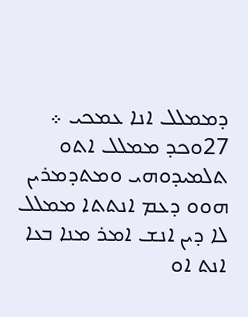ܕܡܡܠܠ ܐܢܐ ܥܡܟܝ ܀
27ܘܟܕ ܡܡܠܠ ܐܬܘ ܬܠܡܝܕܘܗܝ ܘܡܬܕܡܪܝܢ ܗܘܘ ܕܥܡ ܐܢܬܬܐ ܡܡܠܠ ܠܐ ܕܝܢ ܐܢܫ ܐܡܪ ܡܢܐ ܒܥܐ ܐܢܬ ܐܘ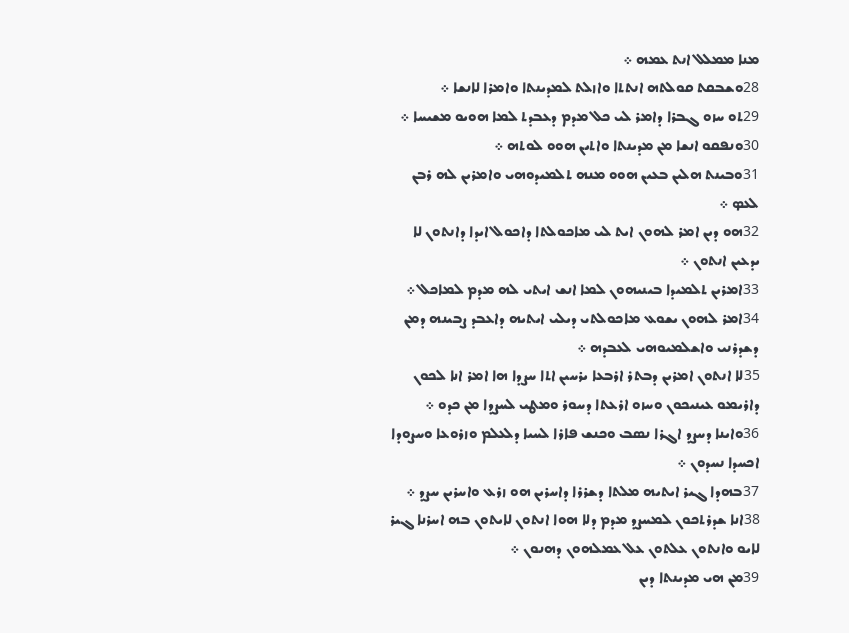ܡܢܐ ܡܡܠܠ ܐܢܬ ܥܡܗ ܀
28ܘܫܒܩܬ ܩܘܠܬܗ ܐܢܬܬܐ ܘܐܙܠܬ ܠܡܕܝܢܬܐ ܘܐܡܪܐ ܠܐܢܫܐ ܀
29ܬܘ ܚܙܘ ܓܒܪܐ ܕܐܡܪ ܠܝ ܟܠ ܡܕܡ ܕܥܒܕܬ ܠܡܐ ܗܘܝܘ ܡܫܝܚܐ ܀
30ܘܢܦܩܘ ܐܢܫܐ ܡܢ ܡܕܝܢܬܐ ܘܐܬܝܢ ܗܘܘ ܠܘܬܗ ܀
31ܘܒܝܢܬ ܗܠܝܢ ܒܥܝܢ ܗܘܘ ܡܢܗ ܬܠܡܝܕܘܗܝ ܘܐܡܪܝܢ ܠܗ ܪܒܢ ܠܥܤ ܀
32ܗܘ ܕܝܢ ܐܡܪ ܠܗܘܢ ܐܝܬ ܠܝ ܡܐܟܘܠܬܐ ܕܐܟܘܠ ܐܝܕܐ ܕܐܢܬܘܢ ܠܐ ܝܕܥܝܢ ܐܢܬܘܢ ܀
33ܐܡܪܝܢ ܬܠܡܝܕܐ ܒܝܢܝܗܘܢ ܠܡܐ ܐܢܫ ܐܝܬܝ ܠܗ ܡܕܡ ܠܡܐܟܠ ܀
34ܐܡܪ ܠܗܘܢ ܝܫܘܥ ܡܐܟܘܠܬܝ ܕܝܠܝ ܐܝܬܝܗ ܕܐܥܒܕ ܨܒܝܢܗ ܕܡܢ ܕܫܕܪܢܝ ܘܐܫܠܡܝܘܗܝ ܠܥܒܕܗ ܀
35ܠܐ ܐܢܬܘܢ ܐܡܪܝܢ ܕܒܬܪ ܐܪܒܥܐ ܝܪܚܝܢ ܐܬܐ ܚܨܕܐ ܗܐ ܐܡܪ ܐܢܐ ܠܟܘܢ ܕܐܪܝܡܘ ܥܝܢܝܟܘܢ ܘܚܙܘ ܐܪܥܬܐ ܕܚܘܪ ܘܡܛܝ ܠܚܨܕܐ ܡܢ ܟܕܘ ܀
36ܘܐܝܢܐ ܕܚܨܕ ܐܓܪܐ ܢܤܒ ܘܟܢܫ ܦܐܪܐ ܠܚܝܐ ܕܠܥܠܡ ܘܙܪܘܥܐ ܘܚܨܘܕܐ ܐܟܚܕܐ ܢܚܕܘܢ ܀
37ܒܗܕܐ ܓܝܪ ܐܝܬܝܗ ܡܠܬܐ ܕܫܪܪܐ ܕܐܚܪܝܢ ܗܘ ܙܪܥ ܘܐܚܪܝܢ ܚܨܕ ܀
38ܐܢܐ ܫܕܪܬܟܘܢ ܠܡܚܨܕ ܡܕܡ ܕܠܐ ܗܘܐ ܐܢܬܘܢ ܠܐܝܬܘܢ ܒܗ ܐܚܪܢܐ ܓܝܪ ܠܐܝܘ ܘܐܢܬܘܢ ܥܠܬܘܢ ܥܠ ܥܡܠܗܘܢ ܕܗܢܘܢ ܀
39ܡܢ ܗܝ ܡܕܝܢܬܐ ܕܝܢ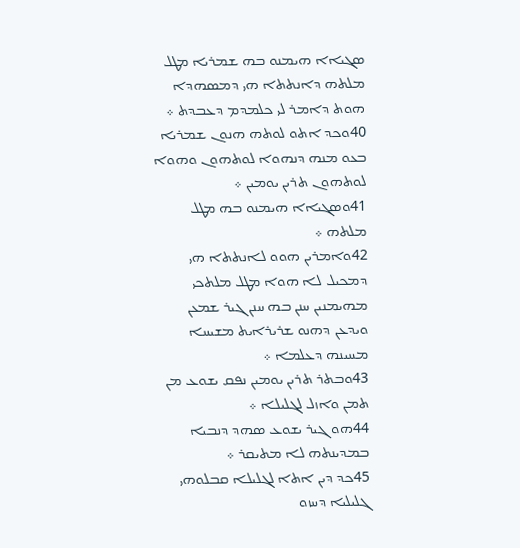ܤܓܝܐܐ ܗܝܡܢܘ ܒܗ ܫܡܪܝܐ ܡܛܠ ܡܠܬܗ ܕܐܢܬܬܐ ܗܝ ܕܡܤܗܕܐ ܗܘܬ ܕܐܡܪ ܠܝ ܟܠܡܕܡ ܕܥܒܕܬ ܀
40ܘܟܕ ܐܬܘ ܠܘܬܗ ܗܢܘܢ ܫܡܪܝܐ ܒܥܘ ܡܢܗ ܕܢܗܘܐ ܠܘܬܗܘܢ ܘܗܘܐ ܠܘܬܗܘܢ ܬܪܝܢ ܝܘܡܝܢ ܀
41ܘܤܓܝܐܐ ܗܝܡܢܘ ܒܗ ܡܛܠ ܡܠܬܗ ܀
42ܘܐܡܪܝܢ ܗܘܘ ܠܐܢܬܬܐ ܗܝ ܕܡܟܝܠ ܠܐ ܗܘܐ ܡܛܠ ܡܠܬܟܝ ܡܗܝܡܢܝܢ ܚܢܢ ܒܗ ܚܢܢ ܓܝܪ ܫܡܥܢ ܘܝܕܥܢ ܕܗܢܘ ܫܪܝܪܐܝܬ ܡܫܝܚܐ ܡܚܝܢܗ ܕܥܠܡܐ ܀
43ܘܒܬܪ ܬܪܝܢ ܝܘܡܝܢ ܢܦܩ ܝܫܘܥ ܡܢ ܬܡܢ ܘܐܙܠ ܠܓܠܝܠܐ ܀
44ܗܘ ܓܝܪ ܝܫܘܥ ܤܗܕ ܕܢܒܝܐ ܒܡܕܝܢܬܗ ܠܐ ܡܬܝܩܪ ܀
45ܟܕ ܕܝܢ ܐܬܐ ܠܓܠܝܠܐ ܩܒܠܘܗܝ ܓܠܝܠܝܐ ܕܚܙܘ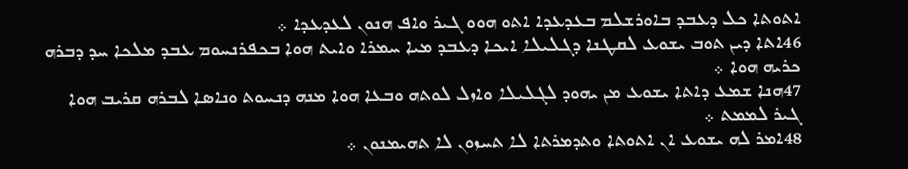ܐܬܘܬܐ ܟܠ ܕܥܒܕ ܒܐܘܪܫܠܡ ܒܥܕܥܕܐ ܐܬܘ ܗܘܘ ܓܝܪ ܘܐܦ ܗܢܘܢ ܠܥܕܥܕܐ ܀
46ܐܬܐ ܕܝܢ ܬܘܒ ܝܫܘܥ ܠܩܛܢܐ ܕܓܠܝܠܐ ܐܝܟܐ ܕܥܒܕ ܡܝܐ ܚܡܪܐ ܘܐܝܬ ܗܘܐ ܒܟܦܪܢܚܘܡ ܥܒܕ ܡܠܟܐ ܚܕ ܕܒܪܗ ܟܪܝܗ ܗܘܐ ܀
47ܗܢܐ ܫܡܥ ܕܐܬܐ ܝܫܘܥ ܡܢ ܝܗܘܕ ܠܓܠܝܠܐ ܘܐܙܠ ܠܘܬܗ ܘܒܥܐ ܗܘܐ ܡܢܗ ܕܢܚܘܬ ܘܢܐܤܐ ܠܒܪܗ ܩܪܝܒ ܗܘܐ ܓܝܪ ܠܡܡܬ ܀
48ܐܡܪ ܠܗ ܝܫܘܥ ܐܢ ܐܬܘܬܐ ܘܬܕܡܪܬܐ ܠܐ ܬܚܙܘܢ ܠܐ ܬܗܝܡܢܘܢ ܀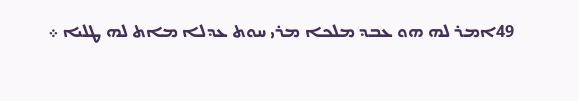49ܐܡܪ ܠܗ ܗܘ ܥܒܕ ܡܠܟܐ ܡܪܝ ܚܘܬ ܥܕܠܐ ܡܐܬ ܠܗ ܛܠܝܐ ܀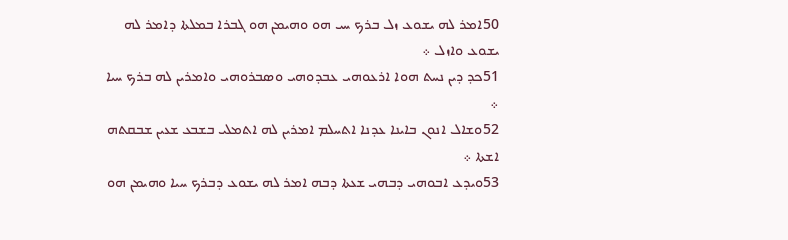50ܐܡܪ ܠܗ ܝܫܘܥ ܙܠ ܒܪܟ ܚܝ ܗܘ ܘܗܝܡܢ ܗܘ ܓܒܪܐ ܒܡܠܬܐ ܕܐܡܪ ܠܗ ܝܫܘܥ ܘܐܙܠ ܀
51ܟܕ ܕܝܢ ܢܚܬ ܗܘܐ ܐܪܥܘܗܝ ܥܒܕܘܗܝ ܘܤܒܪܘܗܝ ܘܐܡܪܝܢ ܠܗ ܒܪܟ ܚܝܐ ܀
52ܘܫܐܠ ܐܢܘܢ ܒܐܝܢܐ ܥܕܢܐ ܐܬܚܠܡ ܐܡܪܝܢ ܠܗ ܐܬܡܠܝ ܒܫܒܥ ܫܥܝܢ ܫܒܩܬܗ ܐܫܬܐ ܀
53ܘܝܕܥ ܐܒܘܗܝ ܕܒܗܝ ܫܥܬܐ ܕܒܗ ܐܡܪ ܠܗ ܝܫܘܥ ܕܒܪܟ ܚܝܐ ܘܗܝܡܢ ܗܘ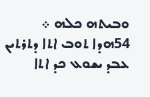ܘܒܝܬܗ ܟܠܗ ܀
54ܗܕܐ ܬܘܒ ܐܬܐ ܕܬܪܬܝܢ ܥܒܕ ܝܫܘܥ ܟܕ ܐܬܐ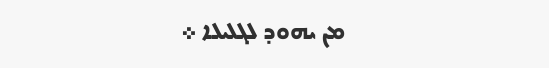ܡܢ ܝܗܘܕ ܠܓܠܝܠܐ ܀